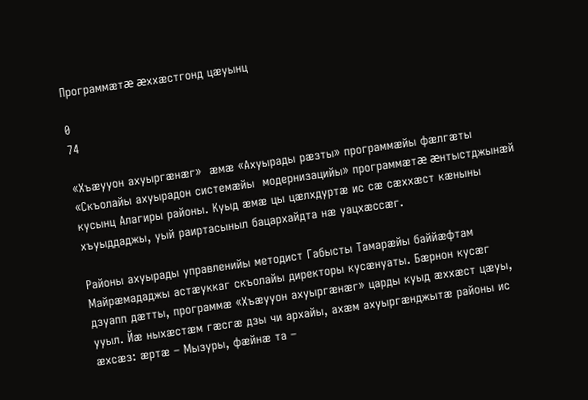Программæтæ æххæстгонд цæуынц

0
74

«Хъæууон ахуыргæнæг»  æмæ «Ахуырады рæзты» программæйы фæлгæты «Скъолайы ахуырадон системæйы  модернизацийы» программæтæ æнтыстджынæй кусынц Алагиры районы. Куыд æмæ цы цæлхдуртæ ис сæ сæххæст кæныны хъуыддаджы, уый раиртасыныл бацархайдта нæ уацхæссæг.

Районы ахуырады управленийы методист Габысты Тамарæйы баййæфтам Майрæмададжы астæуккаг скъолайы директоры кусæнуаты. Бæрнон кусæг дзуапп дæтты, программæ «Хъæууон ахуыргæнæг» царды куыд æххæст цæуы, ууыл. Йæ ныхæстæм гæсгæ дзы чи архайы, ахæм ахуыргæнджытæ районы ис æхсæз: æртæ – Мызуры, фæйнæ та –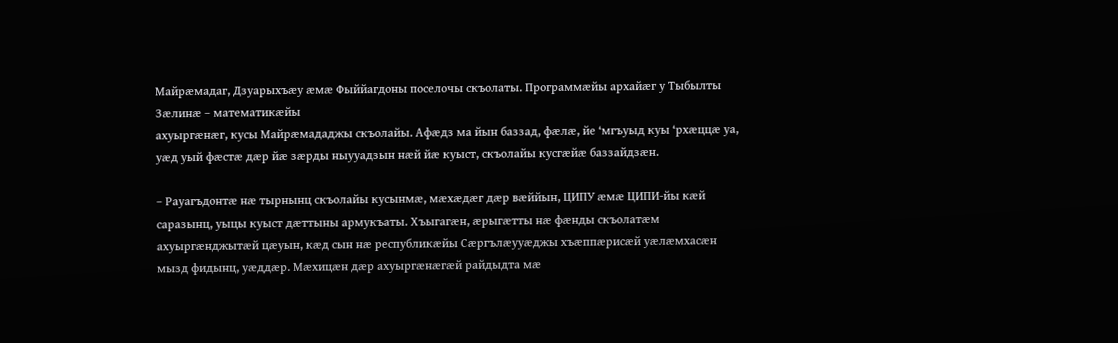Майрæмадаг, Дзуарыхъæу æмæ Фыййагдоны поселочы скъолаты. Программæйы архайæг у Тыбылты Зæлинæ – математикæйы
ахуыргæнæг, кусы Майрæмададжы скъолайы. Афæдз ма йын баззад, фæлæ, йе ‘мгъуыд куы ‘рхæццæ уа, уæд уый фæстæ дæр йæ зæрды ныууадзын нæй йæ куыст, скъолайы кусгæйæ баззайдзæн.

– Рауагъдонтæ нæ тырнынц скъолайы кусынмæ, мæхæдæг дæр вæййын, ЦИПУ æмæ ЦИПИ-йы кæй саразынц, уыцы куыст дæттыны армукъаты. Хъыгагæн, æрыгæтты нæ фæнды скъолатæм ахуыргæнджытæй цæуын, кæд сын нæ республикæйы Сæргълæууæджы хъæппæрисæй уæлæмхасæн мызд фидынц, уæддæр. Мæхицæн дæр ахуыргæнæгæй райдыдта мæ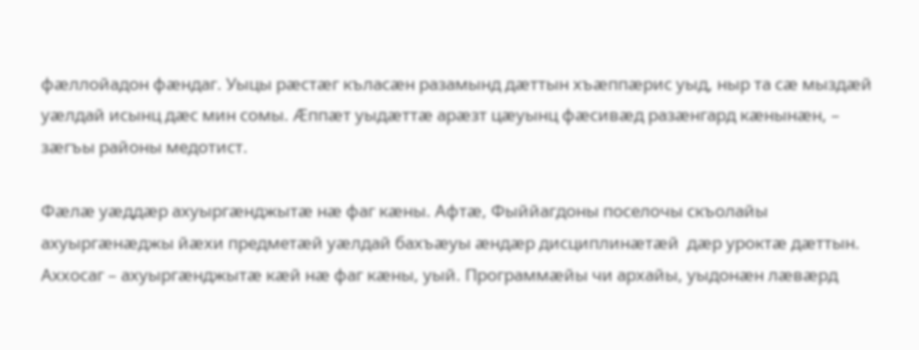фæллойадон фæндаг. Уыцы рæстæг къласæн разамынд дæттын хъæппæрис уыд, ныр та сæ мыздæй уæлдай исынц дæс мин сомы. Æппæт уыдæттæ арæзт цæуынц фæсивæд разæнгард кæнынæн, – зæгъы районы медотист.

Фæлæ уæддæр ахуыргæнджытæ нæ фаг кæны. Афтæ, Фыййагдоны поселочы скъолайы ахуыргæнæджы йæхи предметæй уæлдай бахъæуы æндæр дисциплинæтæй  дæр уроктæ дæттын. Аххосаг – ахуыргæнджытæ кæй нæ фаг кæны, уый. Программæйы чи архайы, уыдонæн лæвæрд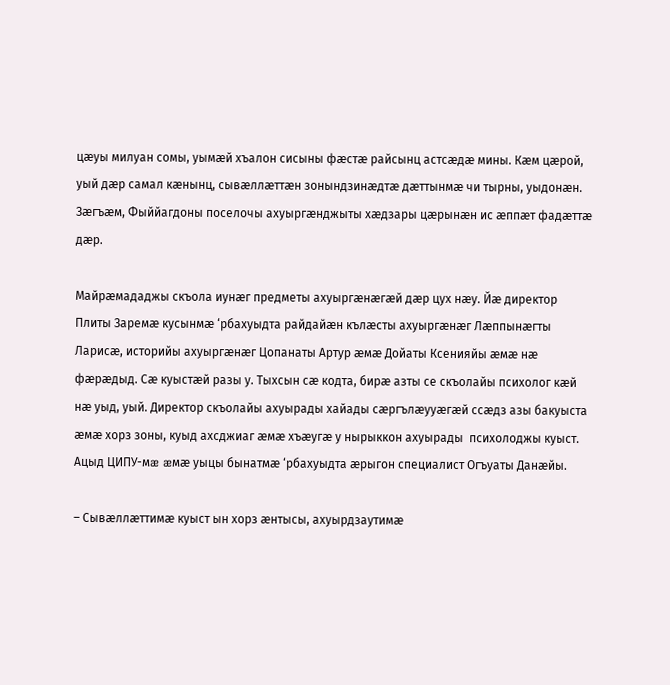цæуы милуан сомы, уымæй хъалон сисыны фæстæ райсынц астсæдæ мины. Кæм цæрой, уый дæр самал кæнынц, сывæллæттæн зонындзинæдтæ дæттынмæ чи тырны, уыдонæн. Зæгъæм, Фыййагдоны поселочы ахуыргæнджыты хæдзары цæрынæн ис æппæт фадæттæ дæр.

Майрæмададжы скъола иунæг предметы ахуыргæнæгæй дæр цух нæу. Йæ директор Плиты Заремæ кусынмæ ‘рбахуыдта райдайæн кълæсты ахуыргæнæг Лæппынæгты Ларисæ, историйы ахуыргæнæг Цопанаты Артур æмæ Дойаты Ксенияйы æмæ нæ фæрæдыд. Сæ куыстæй разы у. Тыхсын сæ кодта, бирæ азты се скъолайы психолог кæй нæ уыд, уый. Директор скъолайы ахуырады хайады сæргълæууæгæй ссæдз азы бакуыста æмæ хорз зоны, куыд ахсджиаг æмæ хъæугæ у нырыккон ахуырады  психолоджы куыст. Ацыд ЦИПУ-мæ æмæ уыцы бынатмæ ‘рбахуыдта æрыгон специалист Огъуаты Данæйы.

– Сывæллæттимæ куыст ын хорз æнтысы, ахуырдзаутимæ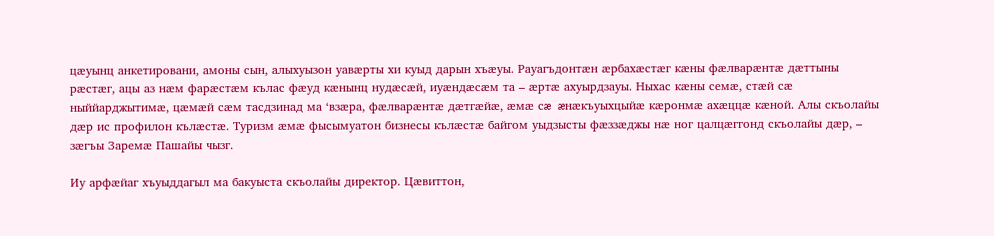цæуынц анкетировани, амоны сын, алыхуызон уавæрты хи куыд дарын хъæуы. Рауагъдонтæн æрбахæстæг кæны фæлварæнтæ дæттыны рæстæг, ацы аз нæм фарæстæм кълас фæуд кæнынц нудæсæй, иуæндæсæм та – æртæ ахуырдзауы. Ныхас кæны семæ, стæй сæ ныййарджытимæ, цæмæй сæм тасдзинад ма ‘взæра, фæлварæнтæ дæтгæйæ, æмæ сæ æнæкъуыхцыйæ кæронмæ ахæццæ кæной. Алы скъолайы дæр ис профилон кълæстæ. Туризм æмæ фысымуатон бизнесы кълæстæ байгом уыдзысты фæззæджы нæ ног цалцæггонд скъолайы дæр, – зæгъы Заремæ Пашайы чызг.

Иу арфæйаг хъуыддагыл ма бакуыста скъолайы директор. Цæвиттон,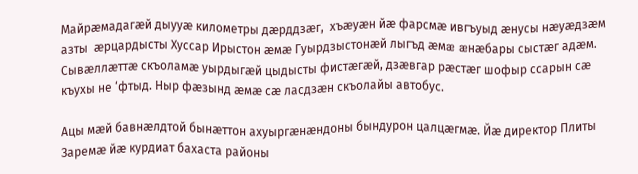Майрæмадагæй дыууæ километры дæрддзæг,  хъæуæн йæ фарсмæ ивгъуыд æнусы нæуæдзæм азты  æрцардысты Хуссар Ирыстон æмæ Гуырдзыстонæй лыгъд æмæ æнæбары сыстæг адæм. Сывæллæттæ скъоламæ уырдыгæй цыдысты фистæгæй, дзæвгар рæстæг шофыр ссарын сæ къухы не ‘фтыд. Ныр фæзынд æмæ сæ ласдзæн скъолайы автобус.

Ацы мæй бавнæлдтой бынæттон ахуыргæнæндоны бындурон цалцæгмæ. Йæ директор Плиты Заремæ йæ курдиат бахаста районы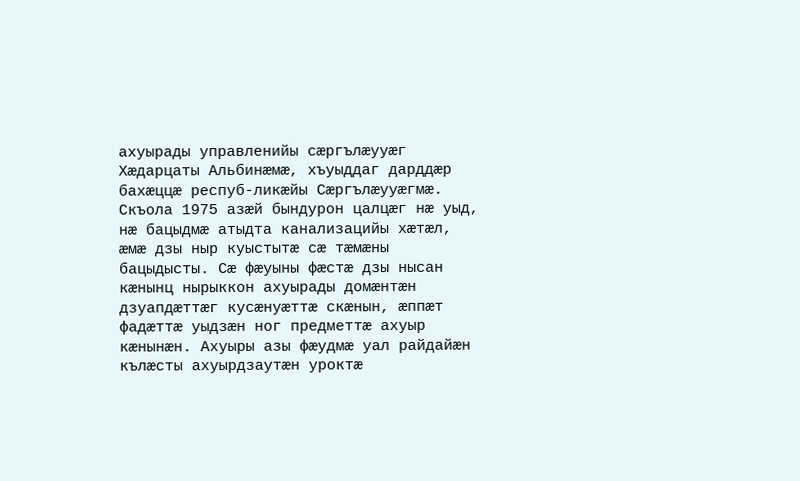ахуырады управленийы сæргълæууæг Хæдарцаты Альбинæмæ, хъуыддаг дарддæр бахæццæ респуб-ликæйы Сæргълæууæгмæ. Скъола 1975 азæй бындурон цалцæг нæ уыд, нæ бацыдмæ атыдта канализацийы хæтæл, æмæ дзы ныр куыстытæ сæ тæмæны бацыдысты. Сæ фæуыны фæстæ дзы нысан кæнынц нырыккон ахуырады домæнтæн дзуапдæттæг кусæнуæттæ скæнын, æппæт фадæттæ уыдзæн ног предметтæ ахуыр кæнынæн. Ахуыры азы фæудмæ уал райдайæн кълæсты ахуырдзаутæн уроктæ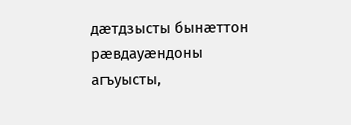дæтдзысты бынæттон рæвдауæндоны агъуысты,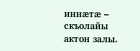иннæтæ – скъолайы актон залы.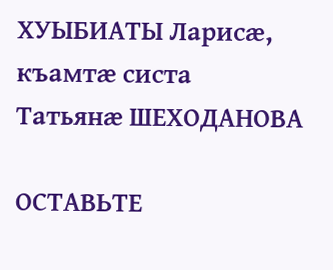ХУЫБИАТЫ Ларисæ,
къамтæ систа
Татьянæ ШЕХОДАНОВА

ОСТАВЬТЕ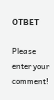ОТВЕТ

Please enter your comment!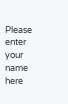Please enter your name here